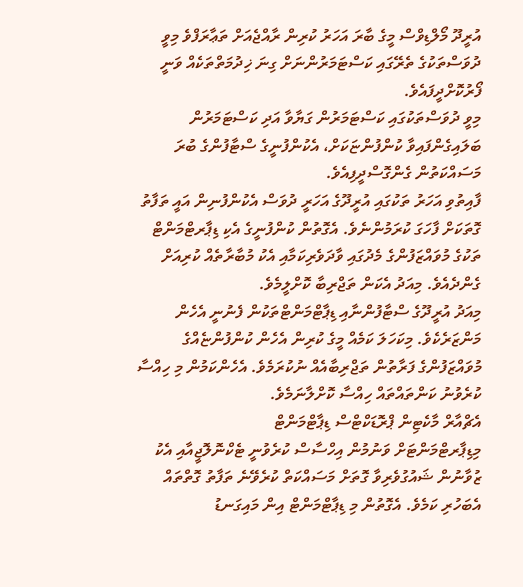އުރީދޫ މޯލްޑިވްސް މީގެ ބާރަ އަހަރު ކުރިން ރާއްޖެއަށް ތަޢާރަފްވެ މިވީ ދުވަސްތަކުގެ ތެރޭގައި ކަސްޓަމަރުންނަށް ގިނަ ޚިދުމަތްތަކެއް ވަނީ ފޯރުކޮށްދީފައެވެ.
މިވީ ދުވަސްތަކުގައި ކަސްޓަމަރުން ގަޔާވާ އަދި ކަސްޓަމަރުން ބަލައިގެންފައިވާ ކުންފުންޏަކަށް، އެކުންފުނީގެ ސްޓާފުންގެ ބުރަ މަސައްކަތުން ގެންގޮސްދީފިއެވެ.
ފާއިތުވި އަހަރު ތަކުގައި އުރީދޫގެ އަހަރީ ދުވަސް އެކުންފުނިން އައީ ތަފާތު ގޮތަކަށް ފާހަގަ ކުރަމުންނެވެ. އެގޮތުން ކުންފުނީގެ އެކި ޑިޕާރޓްމަންޓް ތަކުގެ މުވައްޒަފުންގެ މެދުގައި ވާދަވެރިކަމާއި އެކު މުބާރާތެއް ކުރިއަށް ގެންދެއެވެ. މިއަދު އެކަން ތަޖްރިބާ ކޮށްލީމެވެ.
މިއަދު އުރީދޫގެ ސްޓާފުންނާއި ޑިޕާޓްމަންޓްތަކުން ފެނުނީ އެހެން މަންޒަރެކެވެ. މިކަހަލަ ކަމެއް މީގެ ކުރިން އެހެން ކުންފުންޏެއްގެ މުވައްޒަފުންގެ ފަރާތުން ތަޖްރިބާއެއް ނުކުރަމެވެ. އެހެންކަމުން މި ހިއްސާ ކުރެވުނު ކަންތައްތައް ހިއްސާ ކޮށްލާނަމެވެ.
އެޗްއާރް މާކެޓިން ޕްރޮޑަކްޓްސް ޑިޕާޓްމަންޓް
މިޑިޕާރޓްމަންޓަށް ވަނުމުން އިހްސާސް ކުރެވުނީ ޓެކްނޮލޮޖީއާއި އެކު ޒުވާނުން ޝައުގުވެރިވާ ގޮތަށް މަސައްކަތް ކުރެވޭނެ ތަފާތު ގޮތްތައް އެބަހުރި ކަމެވެ. އެގޮތުން މި ޑިޕާޓްމަންޓް އިން މައިގަނޑު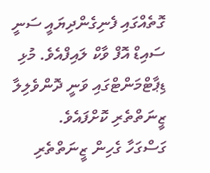ގޮތެއްގައި ފެނިގެންދިޔައީ ސަނީ ސައިޑް އޮފް ވާކް ލައިފްއެވެ. މުޅި ޑިޕާޓްމަންޓްގައި ވަނީ ދޮންވެލިލާ ޒީނަތްތެރި ކޮށްފައެވެ.
ގަސްގަހާ ގެހިން ޒީނަތްތެރި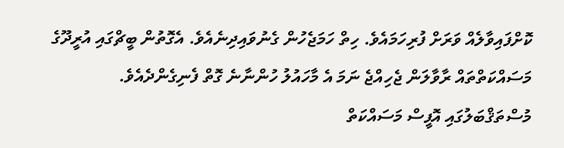ކޮށްފައިވާލެއް ވަރަށް ފުރިހަމައެވެ. ހިތް ހަމަޖެހުން ގެނުވައިދިނެއެވެ. އެގޮތުން ބީޗްގައި އުރީދޫގެ މަސައްކަތްތައް ރާވާލަން ޖެހިއްޖެ ނަމަ އެ މާހައުލު ހުންނާނެ ގޮތް ފެނިގެންދެއެވެ.
މުސްތަޤްބަލުގައި އޮފީސް މަސައްކަތް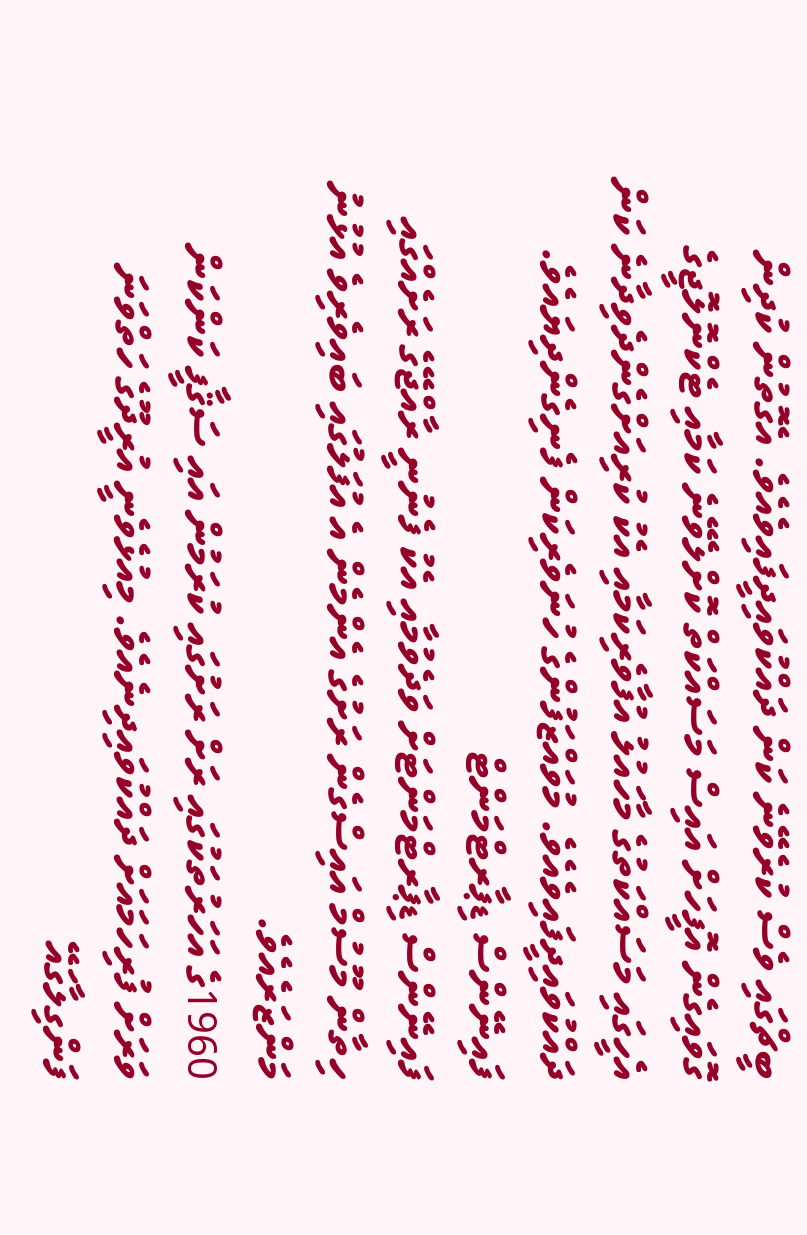ބީޗްގައި ވެސް ކުރެވޭނެ ކަން ދައްކުވައިދީފައިވެއެވެ. އެގޮތުން ކުދިން ގޮވައިގެން އޮފީހަށް އައިސް މަސައްކަތް ކޮށްލެވޭނެ ކަމާއި ޓެކްނޮލޮޖީގެ އެހީގައި މަސައްކަތުގެ މާހައުލު އުފާވެރިކަމާއި އެކު ކުރިއަށްގެންދެވިދާނެ ކަން ދައްކުވައިދީފައިވެއެވެ. މުވައްޒަފުންގެ ހުނަވެރިކަން ފެނިގެންދިޔައެވެ.
ފައިނޭންސް ޑިޕާރޓްމަންޓް
ފައިނޭންސް ޑިޕާރޓްމަންޓަށް ވަދެވުމާއި އެކު ފެނުނީ ރާއްޖޭގެ ރަށެއްގައި ހިތާން މޫސުމް އައިސްގެން ރަށުގެ އެންމެން އެ އުފަލުގައި ބައިވެރިވެ އުޅުނު މަންޒަރެއެވެ.
1960ގެ އަހަރުތަކުގައި ރަށް ރަށުގައި ކުރަމުން އައި ސަޤާފީ ކަންކަން ވަރަށް ފުރިހަމައަށް ދައްކުވައިދިނެއެވެ. މިއުޅެވެނީ އުރީދޫގެ ހަތްވަނަ ފަންގިލާގައޭ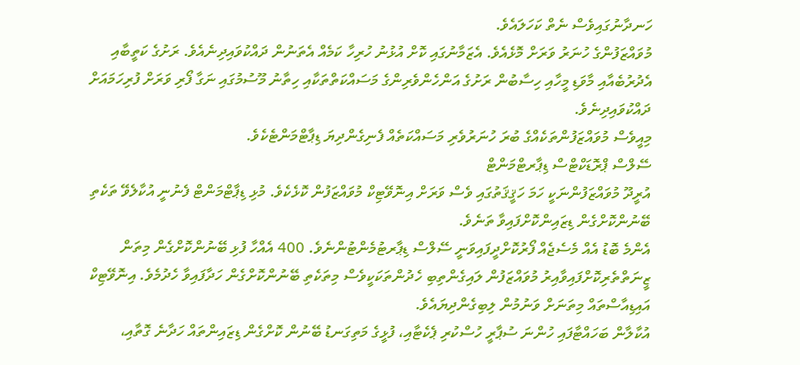ހަނދާނުގައިވެސް ނެތް ކަހަލައެވެ.
މުވައްޒަފުންގެ ހުނަރު ވަރަށް މޮޅެއެވެ. އެޒަމާނުގައި ކޮށް އުޅުނު ހުރިހާ ކަމެއް އެތަނުން ދައްކުވައިދިނެއެވެ. ރަށުގެ ކަތީބާއި އެދުރުބެއާއި މާވަޑި މީހާއި ހިސާބުން ރަށުގެ އަންހެންވެރިންގެ މަސައްކަތްތަކާއި ހިތާނު މޫސުމުގައި ނަގާ ފޯރި ވަރަށް ފުރިހަމައަށް ދައްކުވައިދިނެވެ.
މިއީވެސް މުވައްޒަފުންތަކެއްގެ ބުރަ ހުނަރުވެރި މަސައްކަތެއް ފެނިގެންދިޔަ ޑިޕާޓްމަންޓެކެވެ.
ސޭލްސް ޕްރޮޑަކްޓްސް ޑިޕާރޓްމަންޓް
އުރީދޫ މުވައްޒަފުންނަކީ ހަމަ ހަޤީޤަތުގައި ވެސް ވަރަށް އިނޮވޭޓިކް މުވައްޒަފުން ކޮޅެކެވެ. މުޅި ޑިޕާޓްމަންޓް ފެނުނީ އުކާލެވޭ ތަކެތި ބޭނުންކޮށްގެން ޑިޒައިންކޮށްފައިވާ ތަނެވެ.
އެންމެ ބޮޑު އެއް މެސެޖެއް ފޯރުކޮށްދީފައިވަނީ ސޭލްސް ޑިޕާރޓުމެންޓުންނެވެ. 400 އެއްހާ ފުޅި ބޭނުންކޮށްގެން މިތަން ޒީނަތްތެރިކޮށްފައިވާއިރު މުވައްޒަފުން ލައިގެންތިބި ހެދުންތަކަކީވެސް މިތަކެތި ބޭނުންކޮށްގެން ހަދާފައިވާ ހެދުމެވެ. އިނޮވޭޓިކް އައިޑިއާސްތައް މިތަނަށް ވަނުމުން ލިބިގެންދިޔައެވެ.
އުކާލާން ބަހައްޓާފައި ހުންނަ ސުޕާރީ ހުސްކުރި ޕެކެޓާއި، ފުޅީގެ މަތިގަނޑު ބޭނުން ކޮށްގެން ޑިޒައިންތައް ހަދާނެ ގޮތާއި،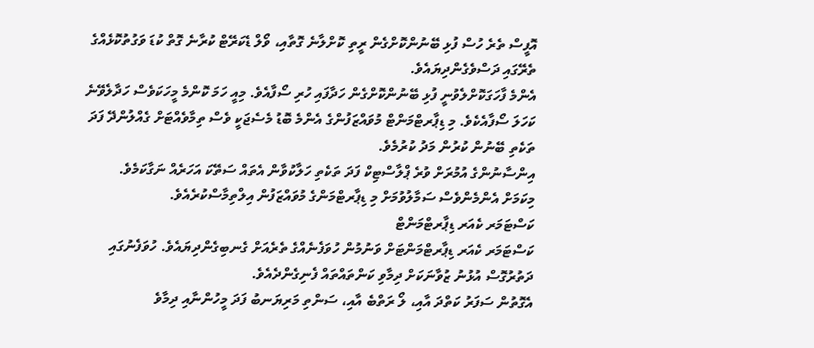އޮފީސް ތެރެ ހުސް ފުޅި ބޭނުންކޮށްގެން ރީތި ކޮށްލާނެ ގޮތާއި، ވޯލް ޑެކަރޭޓް ކުރާނެ ގޮތް ކުޑަ ވަގުތުކޮޅެއްގެ ތެރޭގައި ދަސްވެގެންދިޔައެވެ.
އެންމެ ފާހަގަކޮށްލެވުނީ ފުޅި ބޭނުންކޮށްގެން ހަދާފައި ހުރި ސޯފާއެވެ. މިއީ ހަމަ ކޮންމެ މީހަކަވެސް ހަދާލެވޭނެ ކަހަލަ ސޯފާއެކެވެ. މި ޑިޕާރޓްމަންޓް މުވައްޒަފުންގެ އެންމެ ބޮޑު މެސެޖަކީ ވެސް ތިމާވެއްޓަށް ގެއްލުންދޭ ފަދަ ތަކެތި ބޭނުން ކުރުން މަދު ކުރުމެވެ.
އިންސާނުންގެ އުމުރަށް ވުރެ ޕްލާސްޓިކް ފަދަ ތަކެތި ހަލާކުވާން އެތައް ސަތޭކަ އަހަރެއް ނަގާކަމެވެ. މިކަމަށް އެންމެންވެސް ސަމާލުވުމަށް މި ޑިޕާރޓްމަންގެ މުވައްޒަފުން އިލްތިމާސްކުރެއެވެ.
ކަސްޓަމަރ ކެއަރ ޑިޕާރޓްމަންޓް
ކަސްޓަމަރ ކެއަރ ޑިޕާރޓްމަންޓަށް ވަނުމުން ހުވަފެނެއްގެ ތެރެއަށް ގެނބިގެންދިޔައެވެ. ހުވަފެނުގައި ދަތުރުގޮސް އުޅުނު ޒުވާނަކަށް ދިމާވި ކަންތައްތައް ފެނިގެންދެއެވެ.
އެގޮތުން ސަފަރު ކަތްދަ އާއި، ލޯ ރަތްބެ އާއި، ސަންތި މަރިޔަނބު ފަދަ މީހުންނާއި ދިމާވެ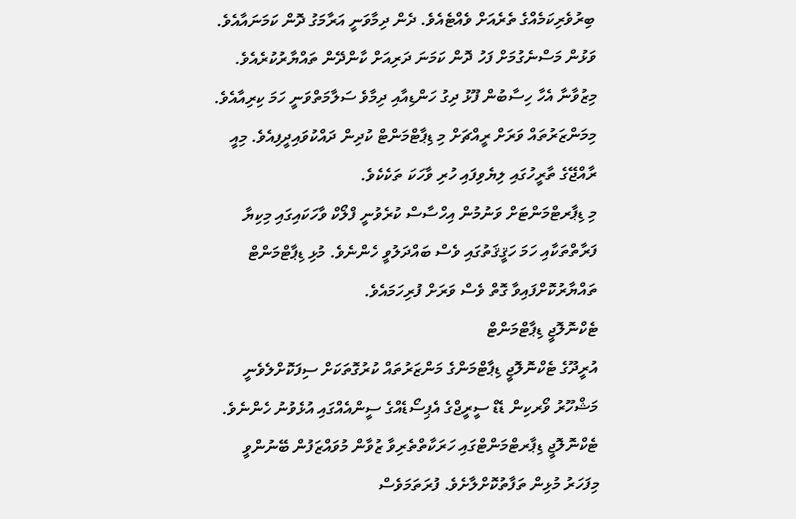ބިރުވެރިކަމެއްގެ ތެރެއަށް ވެއްޓެއެވެ. ދެން ދިމާވަނީ އަރާމަގު ދޮން ކަމަނައާއެވެ.
ވަޅުން މަސްނެގުމަށް ފަހު ދޮން ކަމަނަ ދަރިއަށް ކާންދޭން ތައްޔާރުކުރެއެވެ. މިޒުވާނާ އެހާ ހިސާބުން ފޫޅު ދިގު ހަންޑިއާއި ދިމާވެ ސަލާމަތްވަނީ ހަމަ ކިރިއާއެވެ. މިމަންޒަރުތައް ވަރަށް ރީއްޗަށް މި ޑިޕާޓްމަންޓް ކުދިން ދައްކުވައިދީފިއެވެ. މިއީ ރާއްޖޭގެ ތާރީހުގައި ލިޔެވިފައި ހުރި ވާހަކަ ތަކެކެވެ.
މި ޑިޕާރޓްމަންޓަށް ވަނުމުން އިހްސާސް ކުރެވުނީ ފްލޯކް ވާހަކައިގައި މިކިޔާ ފަރާތްތަކާއި ހަމަ ހަޤީޤަތުގައި ވެސް ބައްދަލުވީ ހެންނެވެ. މުޅި ޑިޕާޓްމަންޓް ތައްޔާރުކޮށްފައިވާ ގޮތް ވެސް ވަރަށް ފުރިހަމައެވެ.
ޓެކްނޮލޮޖީ ޑިޕާޓްމަންޓް
އުރީދޫގެ ޓެކްނޮލޮޖީ ޑިޕާޓްމަންގެ މަންޒަރުތައް ކުރުގޮތަކަށް ސިފަކޮށްލެވެނީ މަޝްހޫރު ވޯރކިން ޑެޑް ސީރީޖްގެ އެޕިސޯޑެއްގެ ސީންއެއްގައި އުޅެވުނު ހެންނެވެ.
ޓެކްނޮލޮޖީ ޑިޕާރޓްމަންޓްގައި ހަރަކާތްތެރިވާ ޒުވާން މުވައްޒަފުން ބޭނުންވީ މިފަހަރު މުޅިން ތަފާތުކޮށްލާށެވެ. ފުރަތަމަވެސް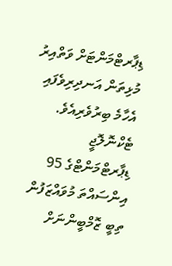ޑިޕާރޓްމަންޓަށް ވަތްއިރު މުޅިތަން އަނދިރިވެފައި އެހާމެ ބިރުވެރިއެވެ.
ޓެކްނޮލޮޖީ ޑިޕާރޓްމަންޓްގެ 95 އިންސައްތަ މުވައްޒަފުން ތިބީ ޒޮމްބީންނަށް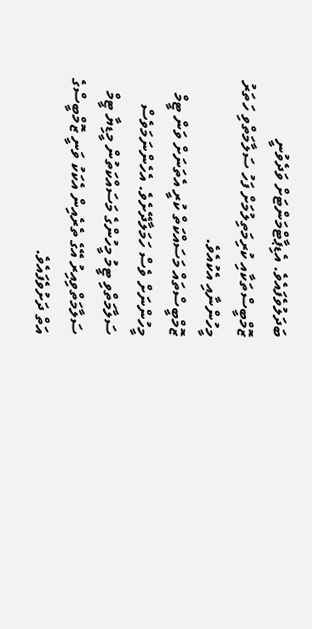ބަދަލުވެފައެވެ. އެޑިޕާޓްމަންޓަށް ވަދެވުނީ ޒޮމްބީސްތަކާއި ކުރިމަތިލުމަށް ފަހު ސަލާމަތްވި ހަތަރު މީހުންނާއި އެކުއެވެ.
ޒޮމްބީސްތައް މަސައްކަތް ކުރީ އެތަނަށް ވަން ޓީމް މީހުންނަށް ވެސް ހަމަލާދޭށެވެ. އެހެންނަމަވެސް ސަލާމަތްވި ޓީމު މީހުންގެ މަސައްކަތުން މީޑިޔާ ޓީމް ސަލާމަތްވިއިރު އޭގެ ތެރެއިން އެކަކު ވަނީ ޒޮމްބީސްގެ އަތް ދަށުވެފައެވެ.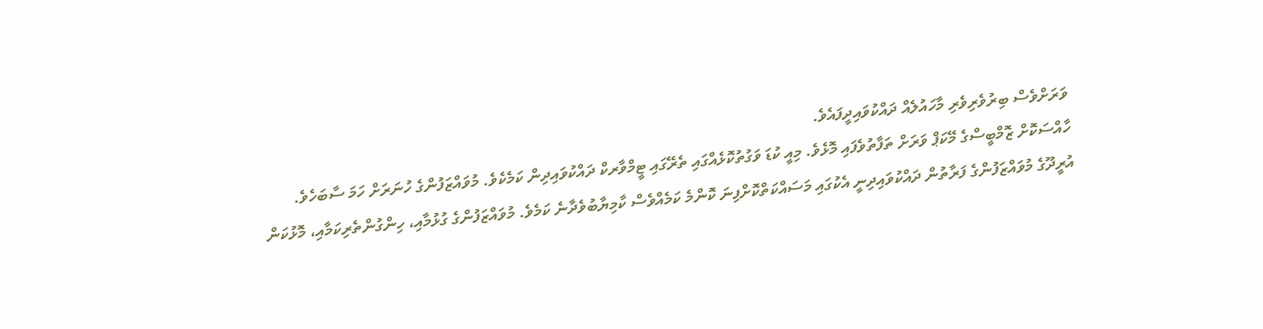ވަރަށްވެސް ބިރުވެރިވެރި މާހައުލެއް ދައްކުވައިދީފައެވެ.
ހާއްސަކޮށް ޒޮމްބީސްގެ މޭކަޕް ވަރަށް ތަފާތުވެފައި މޮޅެވެ. މިއީ ކުޑަ ވަގުތުކޮޅެއްގައި ތެރޭގައި ޓީމްވާރކް ދައްކުވައިދިން ކަމެކެވެ. މުވައްޒަފުންގެ ހުނަރަށް ހަމަ ސާބަހެވެ.
އުރީދޫގެ މުވައްޒަފުންގެ ފަރާތުން ދައްކުވައިދިނީ އެކުގައި މަސައްކަތްކޮށްފިނަ ކޮންމެ ކަމެއްވެސް ކާމިޔާބުވެދާނެ ކަމެވެ. މުވައްޒަފުންގެ ގުޅުމާއި، ހިންގުންތެރިކަމާއި، މޮޅުކަން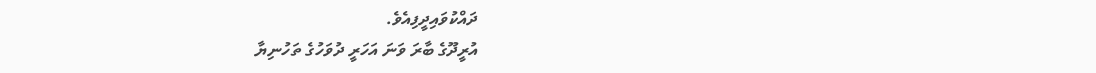ދައްކުވައިދީފިއެވެ.
އުރީދޫގެ ބާރަ ވަނަ އަހަރީ ދުވަހުގެ ތަހުނިޔާ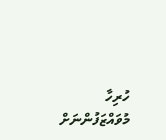ހުރިހާ މުވައްޒަފުންނަށް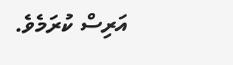އަރިސް ކުރަމެވެ.